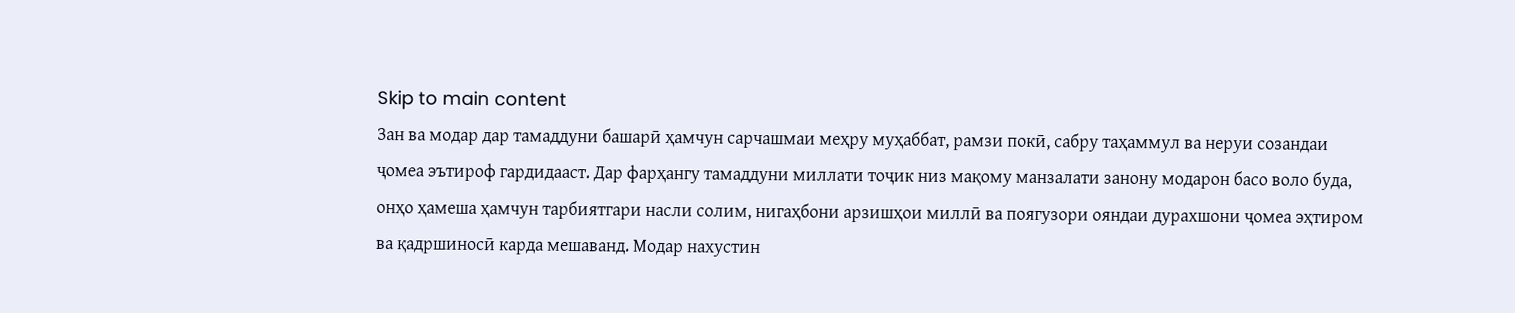Skip to main content
Зан ва модар дар тамаддуни башарӣ ҳамчун сарчашмаи меҳру муҳаббат, рамзи покӣ, сабру таҳаммул ва неруи созандаи ҷомеа эътироф гардидааст. Дар фарҳангу тамаддуни миллати тоҷик низ мақому манзалати занону модарон басо воло буда, онҳо ҳамеша ҳамчун тарбиятгари насли солим, нигаҳбони арзишҳои миллӣ ва поягузори ояндаи дурахшони ҷомеа эҳтиром ва қадршиносӣ карда мешаванд. Модар нахустин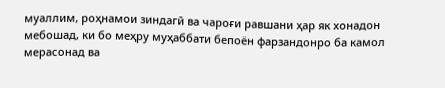муаллим, роҳнамои зиндагӣ ва чароғи равшани ҳар як хонадон мебошад, ки бо меҳру муҳаббати бепоён фарзандонро ба камол мерасонад ва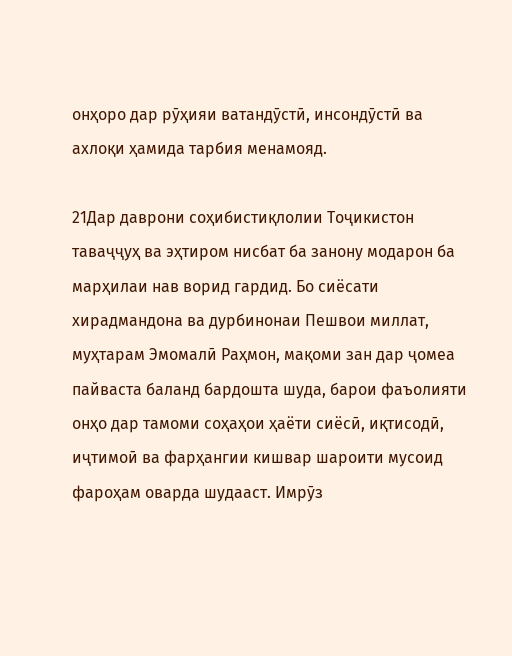онҳоро дар рӯҳияи ватандӯстӣ, инсондӯстӣ ва ахлоқи ҳамида тарбия менамояд.

21Дар даврони соҳибистиқлолии Тоҷикистон таваҷҷуҳ ва эҳтиром нисбат ба занону модарон ба марҳилаи нав ворид гардид. Бо сиёсати хирадмандона ва дурбинонаи Пешвои миллат, муҳтарам Эмомалӣ Раҳмон, мақоми зан дар ҷомеа пайваста баланд бардошта шуда, барои фаъолияти онҳо дар тамоми соҳаҳои ҳаёти сиёсӣ, иқтисодӣ, иҷтимоӣ ва фарҳангии кишвар шароити мусоид фароҳам оварда шудааст. Имрӯз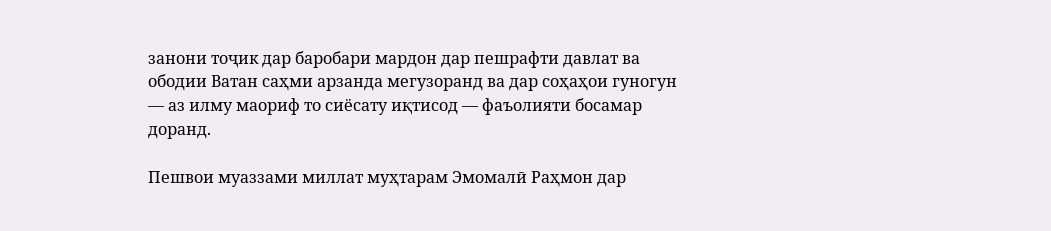занони тоҷик дар баробари мардон дар пешрафти давлат ва ободии Ватан саҳми арзанда мегузоранд ва дар соҳаҳои гуногун — аз илму маориф то сиёсату иқтисод — фаъолияти босамар доранд.

Пешвои муаззами миллат муҳтарам Эмомалӣ Раҳмон дар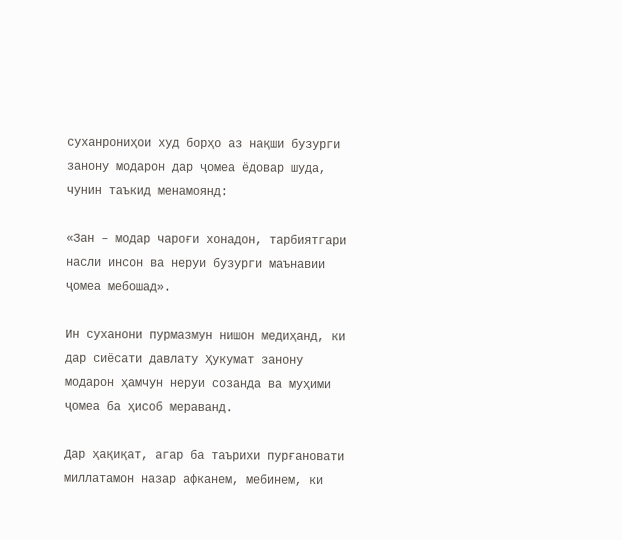суханрониҳои худ борҳо аз нақши бузурги занону модарон дар ҷомеа ёдовар шуда, чунин таъкид менамоянд:

«Зан – модар чароғи хонадон, тарбиятгари насли инсон ва неруи бузурги маънавии ҷомеа мебошад».

Ин суханони пурмазмун нишон медиҳанд, ки дар сиёсати давлату Ҳукумат занону модарон ҳамчун неруи созанда ва муҳими ҷомеа ба ҳисоб мераванд.

Дар ҳақиқат, агар ба таърихи пурғановати миллатамон назар афканем, мебинем, ки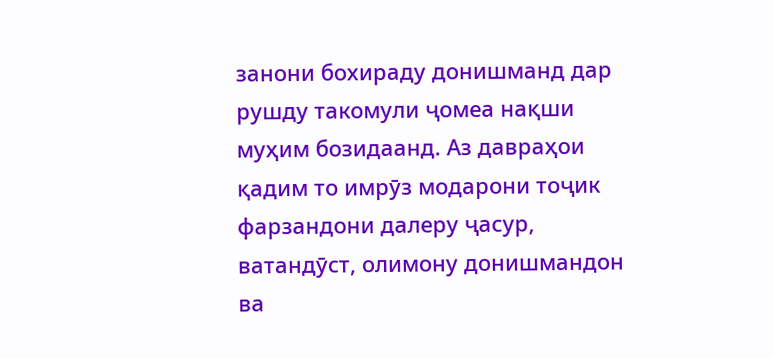занони бохираду донишманд дар рушду такомули ҷомеа нақши муҳим бозидаанд. Аз давраҳои қадим то имрӯз модарони тоҷик фарзандони далеру ҷасур, ватандӯст, олимону донишмандон ва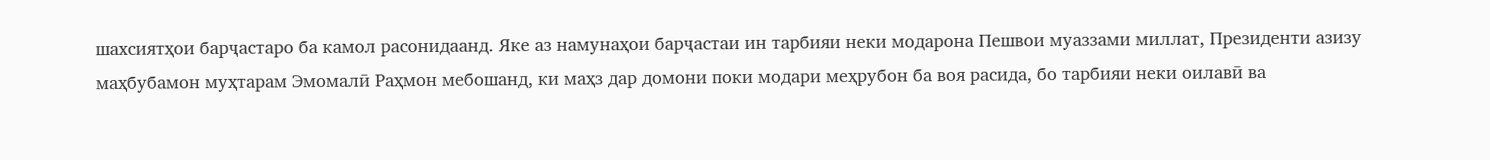шахсиятҳои барҷастаро ба камол расонидаанд. Яке аз намунаҳои барҷастаи ин тарбияи неки модарона Пешвои муаззами миллат, Президенти азизу маҳбубамон муҳтарам Эмомалӣ Раҳмон мебошанд, ки маҳз дар домони поки модари меҳрубон ба воя расида, бо тарбияи неки оилавӣ ва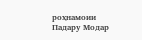роҳнамоии Падару Модар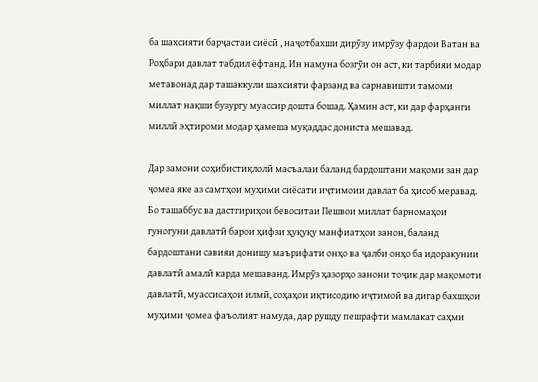ба шахсияти барҷастаи сиёсӣ , наҷотбахши дирӯзу имрӯзу фардои Ватан ва Роҳбари давлат табдил ёфтанд. Ин намуна бозгӯи он аст, ки тарбияи модар метавонад дар ташаккули шахсияти фарзанд ва сарнавишти тамоми миллат нақши бузургу муассир дошта бошад. Ҳамин аст, ки дар фарҳанги миллӣ эҳтироми модар ҳамеша муқаддас дониста мешавад.

Дар замони соҳибистиқлолӣ масъалаи баланд бардоштани мақоми зан дар ҷомеа яке аз самтҳои муҳими сиёсати иҷтимоии давлат ба ҳисоб меравад. Бо ташаббус ва дастгириҳои бевоситаи Пешвои миллат барномаҳои гуногуни давлатӣ барои ҳифзи ҳуқуқу манфиатҳои занон, баланд бардоштани савияи донишу маърифати онҳо ва ҷалби онҳо ба идоракунии давлатӣ амалӣ карда мешаванд. Имрӯз ҳазорҳо занони тоҷик дар мақомоти давлатӣ, муассисаҳои илмӣ, соҳаҳои иқтисодию иҷтимоӣ ва дигар бахшҳои муҳими ҷомеа фаъолият намуда, дар рушду пешрафти мамлакат саҳми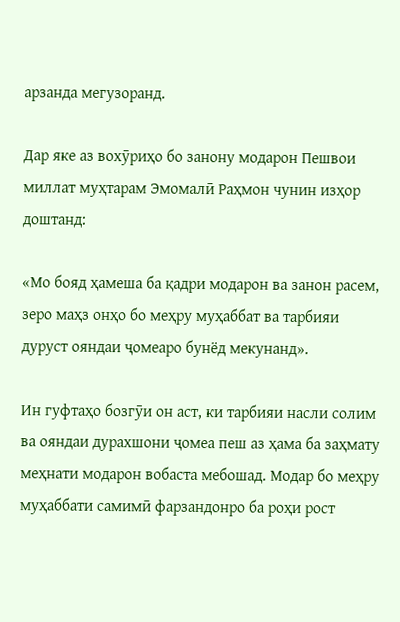арзанда мегузоранд.

Дар яке аз вохӯриҳо бо занону модарон Пешвои миллат муҳтарам Эмомалӣ Раҳмон чунин изҳор доштанд:

«Мо бояд ҳамеша ба қадри модарон ва занон расем, зеро маҳз онҳо бо меҳру муҳаббат ва тарбияи дуруст ояндаи ҷомеаро бунёд мекунанд».

Ин гуфтаҳо бозгӯи он аст, ки тарбияи насли солим ва ояндаи дурахшони ҷомеа пеш аз ҳама ба заҳмату меҳнати модарон вобаста мебошад. Модар бо меҳру муҳаббати самимӣ фарзандонро ба роҳи рост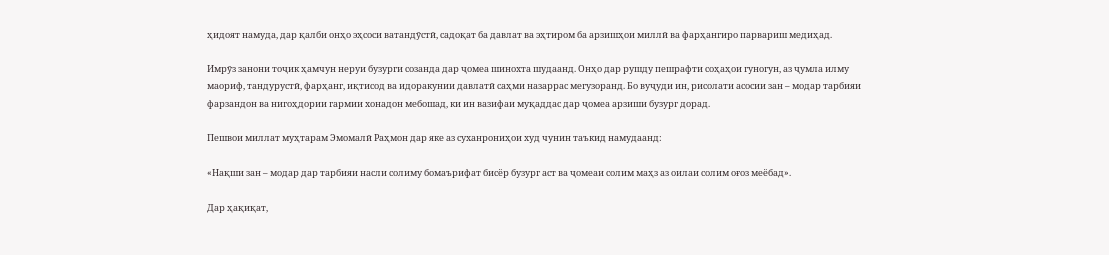ҳидоят намуда, дар қалби онҳо эҳсоси ватандӯстӣ, садоқат ба давлат ва эҳтиром ба арзишҳои миллӣ ва фарҳангиро парвариш медиҳад.

Имрӯз занони тоҷик ҳамчун неруи бузурги созанда дар ҷомеа шинохта шудаанд. Онҳо дар рушду пешрафти соҳаҳои гуногун, аз ҷумла илму маориф, тандурустӣ, фарҳанг, иқтисод ва идоракунии давлатӣ саҳми назаррас мегузоранд. Бо вуҷуди ин, рисолати асосии зан – модар тарбияи фарзандон ва нигоҳдории гармии хонадон мебошад, ки ин вазифаи муқаддас дар ҷомеа арзиши бузург дорад.

Пешвои миллат муҳтарам Эмомалӣ Раҳмон дар яке аз суханрониҳои худ чунин таъкид намудаанд:

«Нақши зан – модар дар тарбияи насли солиму бомаърифат бисёр бузург аст ва ҷомеаи солим маҳз аз оилаи солим оғоз меёбад».

Дар ҳақиқат,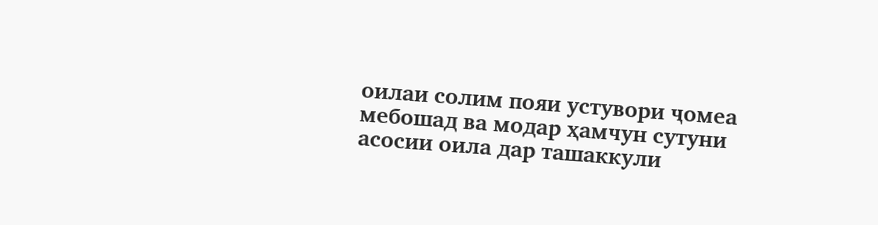оилаи солим пояи устувори ҷомеа мебошад ва модар ҳамчун сутуни асосии оила дар ташаккули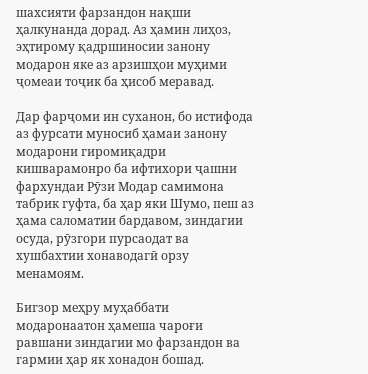шахсияти фарзандон нақши ҳалкунанда дорад. Аз ҳамин лиҳоз, эҳтирому қадршиносии занону модарон яке аз арзишҳои муҳими ҷомеаи тоҷик ба ҳисоб меравад.

Дар фарҷоми ин суханон, бо истифода аз фурсати муносиб ҳамаи занону модарони гиромиқадри кишварамонро ба ифтихори ҷашни фархундаи Рӯзи Модар самимона табрик гуфта, ба ҳар яки Шумо, пеш аз ҳама саломатии бардавом, зиндагии осуда, рӯзгори пурсаодат ва хушбахтии хонаводагӣ орзу менамоям.

Бигзор меҳру муҳаббати модаронаатон ҳамеша чароғи равшани зиндагии мо фарзандон ва гармии ҳар як хонадон бошад.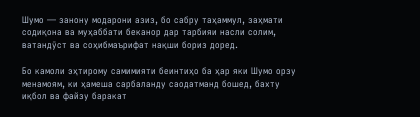Шумо — занону модарони азиз, бо сабру таҳаммул, заҳмати содиқона ва муҳаббати беканор дар тарбияи насли солим, ватандӯст ва соҳибмаърифат нақши бориз доред.

Бо камоли эҳтирому самимияти беинтиҳо ба ҳар яки Шумо орзу менамоям, ки ҳамеша сарбаланду саодатманд бошед, бахту иқбол ва файзу баракат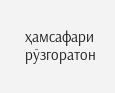ҳамсафари рӯзгоратон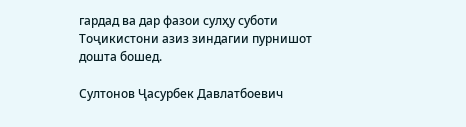гардад ва дар фазои сулҳу суботи Тоҷикистони азиз зиндагии пурнишот дошта бошед.

Султонов Ҷасурбек Давлатбоевич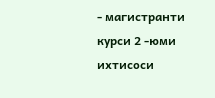- магистранти курси 2 -юми ихтисоси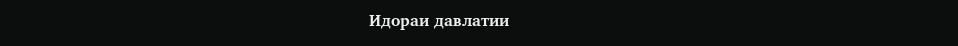Идораи давлатии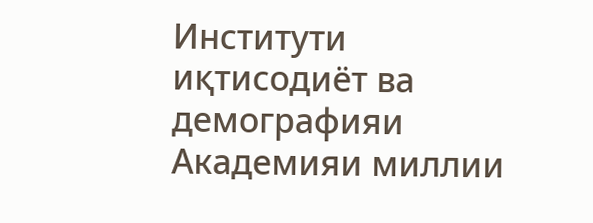Институти иқтисодиёт ва демографияи Академияи миллии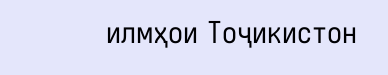илмҳои Тоҷикистон